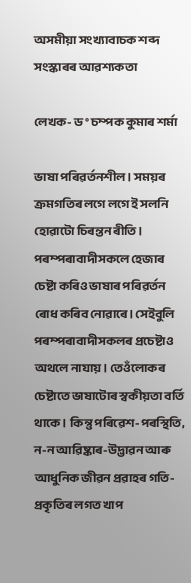অসমীয়া সংখ্যাবাচক শব্দ সংস্কাৰৰ আৱশ্যকতা

লেখক- ড° চম্পক কুমাৰ শৰ্মা

ভাষা পৰিৱৰ্তনশীল। সময়ৰ ক্ৰমগতিৰ লগে লগে ই সলনি হোৱাটো চিৰন্তন ৰীতি। পৰম্পৰাবাদীসকলে হেজাৰ চেষ্টা কৰিও ভাষাৰ পৰিৱৰ্তন ৰোধ কৰিব নোৱাৰে। সেইবুলি পৰম্পৰাবাদীসকলৰ প্রচেষ্টাও অথলে নাযায়। তেওঁলোকৰ চেষ্টাতে ভাষাটোৰ স্বকীয়তা বর্তি থাকে। কিন্তু পৰিৱেশ-পৰস্থিতি, ন-ন আৱিষ্কাৰ-উদ্ভাৱন আৰু আধুনিক জীৱন প্ৰৱাহৰ গতি-প্রকৃতিৰ লগত খাপ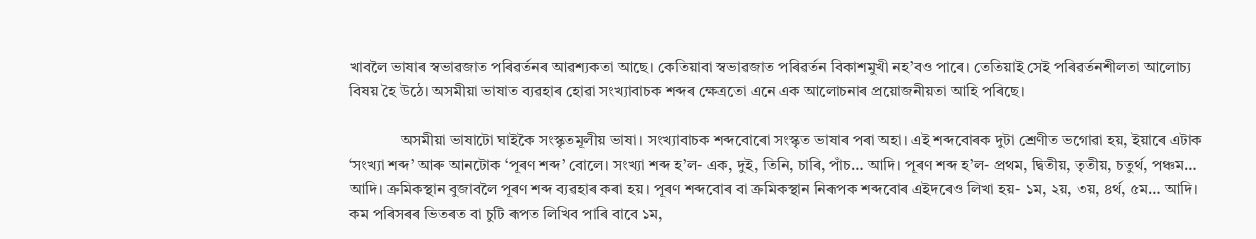খাবলৈ ভাষাৰ স্বভাৱজাত পৰিৱৰ্তনৰ আৱশ্যকতা আছে। কেতিয়াবা স্বভাৱজাত পৰিৱৰ্তন বিকাশমুখী নহ’বও পাৰে। তেতিয়াই সেই পৰিৱৰ্তনশীলতা আলোচ্য বিষয় হৈ উঠে। অসমীয়া ভাষাত ব্যৱহাৰ হোৱা সংখ্যাবাচক শব্দৰ ক্ষেত্ৰতো এনে এক আলোচনাৰ প্ৰয়োজনীয়তা আহি পৰিছে।

             অসমীয়া ভাষাটো ঘাইকৈ সংস্কৃতমূলীয় ভাষা। সংখ্যাবাচক শব্দবোৰো সংস্কৃত ভাষাৰ পৰা অহা। এই শব্দবোৰক দুটা শ্রেণীত ভগোৱা হয়, ইয়াৰে এটাক ‘সংখ্যা শব্দ’ আৰু আনটোক ‘পূৰণ শব্দ’ বোলে। সংখ্যা শব্দ হ’ল- এক, দুই, তিনি, চাৰি, পাঁচ… আদি। পূৰণ শব্দ হ’ল- প্রথম, দ্বিতীয়, তৃতীয়, চতুর্থ, পঞ্চম… আদি। ক্রমিকস্থান বুজাবলৈ পূৰণ শব্দ ব্যৱহাৰ কৰা হয়। পূৰণ শব্দবোৰ বা ক্রমিকস্থান নিৰূপক শব্দবোৰ এইদৰেও লিখা হয়- ১ম, ২য়, ৩য়, ৪র্থ, ৫ম… আদি। কম পৰিসৰৰ ভিতৰত বা চুটি ৰূপত লিখিব পাৰি বাবে ১ম,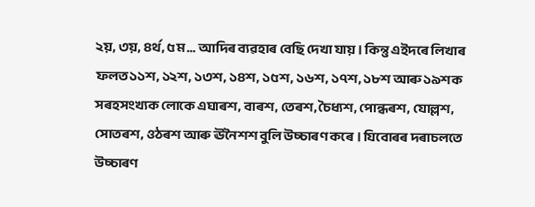২য়, ৩য়, ৪র্থ, ৫ম … আদিৰ ব্যৱহাৰ বেছি দেখা যায়। কিন্তু এইদৰে লিখাৰ ফলত ১১শ, ১২শ, ১৩শ, ১৪শ, ১৫শ, ১৬শ, ১৭শ, ১৮শ আৰু ১৯শক সৰহসংখ্যক লোকে এঘাৰশ, বাৰশ, তেৰশ, চৈধ্যশ, পোন্ধৰশ, যোল্লশ, সোতৰশ, ওঠৰশ আৰু ঊনৈশশ বুলি উচ্চাৰণ কৰে। যিবোৰৰ দৰাচলতে উচ্চাৰণ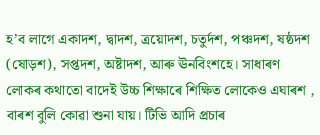হ’ব লাগে একাদশ, দ্বাদশ, ত্রয়োদশ, চতুর্দশ, পঞ্চদশ, ষষ্ঠদশ (ষোড়শ), সপ্তদশ, অষ্টাদশ, আৰু ঊনবিংশহে। সাধাৰণ লোকৰ কথাতো বাদেই উচ্চ শিক্ষাৰে শিক্ষিত লোকেও এঘাৰশ , বাৰশ বুলি কোৱা শুনা যায়। টিভি আদি প্ৰচাৰ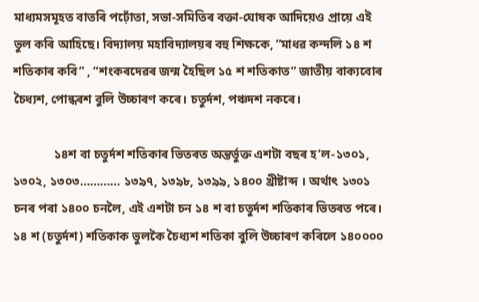মাধ্যমসমূহত বাতৰি পঢ়োঁতা, সভা-সমিতিৰ বক্তা-ঘোষক আদিয়েও প্রায়ে এই ভুল কৰি আহিছে। বিদ্যালয় মহাবিদ্যালয়ৰ বহু শিক্ষকে, ”মাধৱ কন্দলি ১৪ শ শতিকাৰ কবি” , “শংকৰদেৱৰ জন্ম হৈছিল ১৫ শ শতিকাত” জাতীয় বাক্যবোৰ চৈধ্যশ, পোন্ধৰশ বুলি উচ্চাৰণ কৰে। চতুৰ্দশ, পঞ্চদশ নকৰে।

             ১৪শ বা চতুর্দশ শতিকাৰ ভিতৰত অন্তর্ভুক্ত এশটা বছৰ হ’ল-১৩০১, ১৩০২, ১৩০৩………… ১৩৯৭, ১৩৯৮, ১৩৯৯, ১৪০০ খ্রীষ্টাব্দ । অর্থাৎ ১৩০১ চনৰ পৰা ১৪০০ চনলৈ, এই এশটা চন ১৪ শ বা চতুর্দশ শতিকাৰ ভিতৰত পৰে। ১৪ শ (চতুর্দশ) শতিকাক ভুলকৈ চৈধ্যশ শতিকা বুলি উচ্চাৰণ কৰিলে ১৪০০০০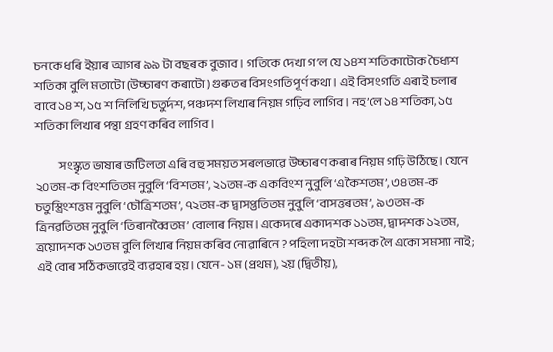চনকে ধৰি ইয়াৰ আগৰ ৯৯ টা বছৰক বুজাব । গতিকে দেখা গ’ল যে ১৪শ শতিকাটোক চৈধ্যশ শতিকা বুলি মতাটো (উচ্চাৰণ কৰাটো) গুৰুতৰ বিসংগতিপূর্ণ কথা। এই বিসংগতি এৰাই চলাৰ বাবে ১৪ শ, ১৫ শ নিলিখি চতুর্দশ, পঞ্চদশ লিখাৰ নিয়ম গঢ়িব লাগিব। নহ’লে ১৪ শতিকা, ১৫ শতিকা লিখাৰ পন্থা গ্রহণ কৰিব লাগিব।

           সংস্কৃত ভাষাৰ জটিলতা এৰি বহু সময়ত সৰলভাৱে উচ্চাৰণ কৰাৰ নিয়ম গঢ়ি উঠিছে। যেনে ২০তম-ক বিংশতিতম নুবুলি ‘বিশতম’, ২১তম-ক একবিংশ নুবুলি ‘একৈশতম’, ৩৪তম-ক চতুস্ত্রিংশত্তম নুবুলি ‘চৌত্রিশতম’, ৭২তম-ক দ্বাসপ্ততিতম নুবুলি ‘বাসত্তৰতম’, ৯৩তম-ক ত্রিনৱতিতম নুবুলি ‘তিৰানব্বৈতম’ বোলাৰ নিয়ম। একেদৰে একাদশক ১১তম, দ্বাদশক ১২তম, ত্রয়োদশক ১৩তম বুলি লিখাৰ নিয়ম কৰিব নোৱাৰিনে ? পহিলা দহটা শব্দক লৈ একো সমস্যা নাই; এই বোৰ সঠিকভাৱেই ব্যৱহাৰ হয়। যেনে- ১ম (প্রথম), ২য় (দ্বিতীয়),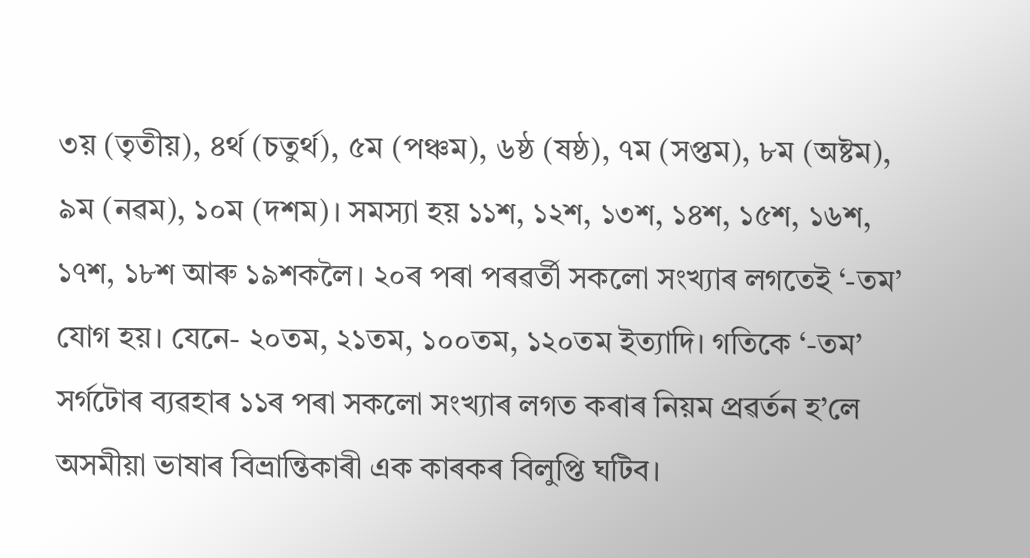৩য় (তৃতীয়), ৪র্থ (চতুর্থ), ৫ম (পঞ্চম), ৬ষ্ঠ (ষষ্ঠ), ৭ম (সপ্তম), ৮ম (অষ্টম), ৯ম (নৱম), ১০ম (দশম)। সমস্যা হয় ১১শ, ১২শ, ১৩শ, ১৪শ, ১৫শ, ১৬শ, ১৭শ, ১৮শ আৰু ১৯শকলৈ। ২০ৰ পৰা পৰৱৰ্তী সকলো সংখ্যাৰ লগতেই ‘-তম’ যোগ হয়। যেনে- ২০তম, ২১তম, ১০০তম, ১২০তম ইত্যাদি। গতিকে ‘-তম’ সৰ্গটোৰ ব্যৱহাৰ ১১ৰ পৰা সকলো সংখ্যাৰ লগত কৰাৰ নিয়ম প্ৰৱৰ্তন হ’লে অসমীয়া ভাষাৰ বিভ্রান্তিকাৰী এক কাৰকৰ বিলুপ্তি ঘটিব।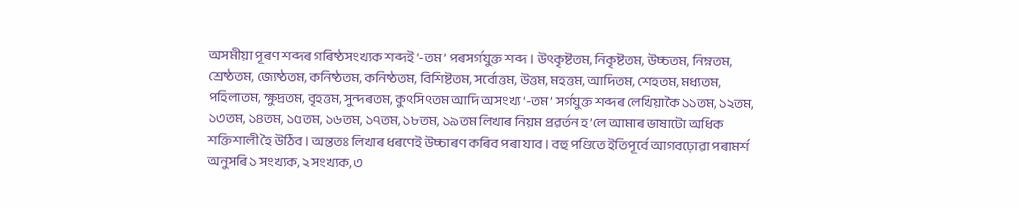অসমীয়া পূৰণ শব্দৰ গৰিষ্ঠসংখ্যক শব্দই ‘-তম’ পৰসৰ্গযুক্ত শব্দ। উৎকৃষ্টতম, নিকৃষ্টতম, উচ্চতম, নিম্নতম, শ্রেষ্ঠতম, জ্যেষ্ঠতম, কনিষ্ঠতম, কনিষ্ঠতম, বিশিষ্টতম, সর্বোত্তম, উত্তম, মহত্তম, আদিতম, শেহতম, মধ্যতম, পহিলাতম, ক্ষুদ্রতম, বৃহত্তম, সুন্দৰতম, কুৎসিৎতম আদি অসংখ্য ‘-তম’ সৰ্গযুক্ত শব্দৰ লেখিয়াকৈ ১১তম, ১২তম, ১৩তম, ১৪তম, ১৫তম, ১৬তম, ১৭তম, ১৮তম, ১৯তম লিখাৰ নিয়ম প্ৰৱৰ্তন হ’লে আমাৰ ভাষাটো অধিক শক্তিশালী হৈ উঠিব। অন্ততঃ লিখাৰ ধৰণেই উচ্চাৰণ কৰিব পৰা যাব। বহু পণ্ডিতে ইতিপূর্বে আগবঢ়োৱা পৰামৰ্শ অনুসৰি ১ সংখ্যক, ২ সংখ্যক, ৩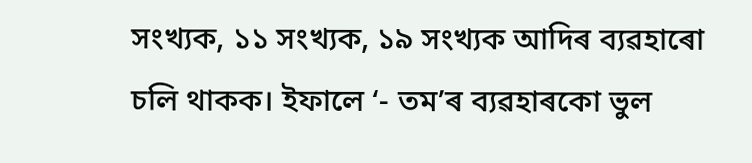সংখ্যক, ১১ সংখ্যক, ১৯ সংখ্যক আদিৰ ব্যৱহাৰো চলি থাকক। ইফালে ‘- তম’ৰ ব্যৱহাৰকো ভুল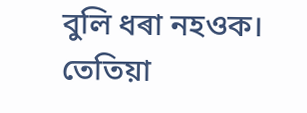বুলি ধৰা নহওক। তেতিয়া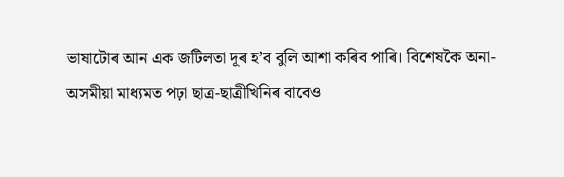ভাষাটোৰ আন এক জটিলতা দূৰ হ’ব বুলি আশা কৰিব পাৰি। বিশেষকৈ অনা-অসমীয়া মাধ্যমত পঢ়া ছাত্র-ছাত্রীখিনিৰ বাবেও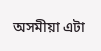অসমীয়া এটা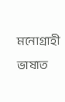মনোগ্রাহী ভাষাত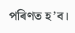পৰিণত হ’ব।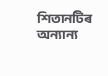শিতানটিৰ অন্যান্য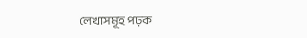লেখাসমূহ পঢ়ক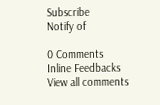Subscribe
Notify of

0 Comments
Inline Feedbacks
View all comments